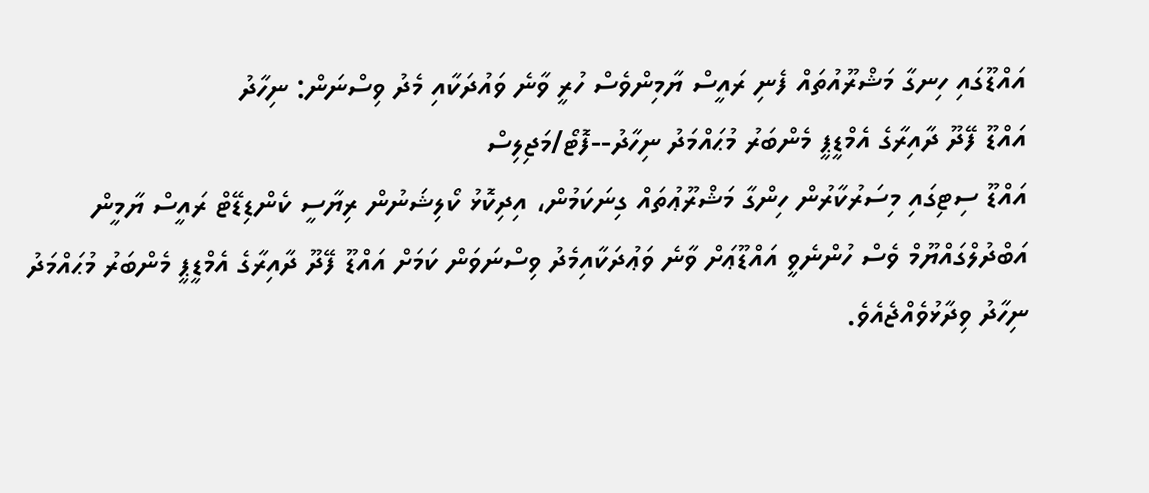އައްޑޫގައި ހިނގާ މަޝްރޫއުތައް ފެނި ރައީސް ޔާމިންވެސް ހުރީ ވާނެ ވައުދަކާއި މެދު ވިސްނަން: ނިހާދު
އައްޑޫ ފޭދޫ ދާއިރާގެ އެމްޑީޕީ މެންބަރު މުޙައްމަދު ނިހާދު--ފޮޓޯ/މަޖިލިސް
އައްޑޫ ސިޓިގައި މިސަރުކާރުން ހިންގާ މަޝްރޫޢުތައް ގިނަކަމުން، އިދިކޮޅު ކޯލިޝަނުން ރިޔާސީ ކެންޑިޑޭޓް ރައީސް ޔާމީން އަބްދުލްގައްޔޫމް ވެސް ހުންނެވީ އައްޑޫޢަށް ވާނެ ވަޢުދަކާއިމެދު ވިސްނަވަން ކަމަށް އައްޑޫ ފޭދޫ ދާއިރާގެ އެމްޑީޕީ މެންބަރު މުޙައްމަދު ނިހާދު ވިދާޅުވެއްޖެއެވެ.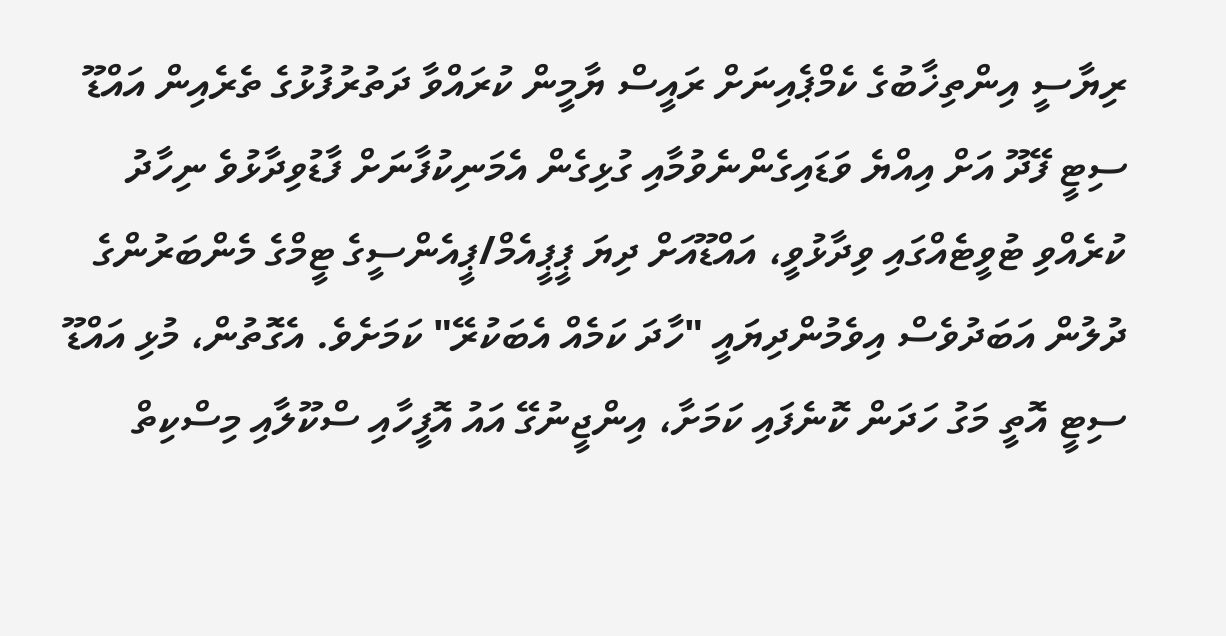ރިޔާސީ އިންތިޚާބުގެ ކެމްޕެއިނަށް ރައީސް ޔާމީން ކުރައްވާ ދަތުރުފުޅުގެ ތެރެއިން އައްޑޫ ސިޓީ ފޭދޫ އަށް އިއްޔެ ވަޑައިގެންނެވުމާއި ގުޅިގެން އެމަނިކުފާނަށް ފާޑުވިދާޅުވެ ނިހާދު ކުރެއްވި ޓުވީޓެއްގައި ވިދާޅުވީ، އައްޑޫއަށް ދިޔަ ޕީޕީއެމް/ޕީއެންސީގެ ޓީމްގެ މެންބަރުންގެ ދުލުން އަބަދުވެސް އިވެމުންދިޔައީ "ހާދަ ކަމެއް އެބަކުރޭ" ކަމަށެވެ. އެގޮތުން، މުޅި އައްޑޫ ސިޓީ އޮތީ މަގު ހަދަން ކޮނެފައި ކަމަށާ، އިންޖީނުގޭ އައު އޮފީހާއި ސްކޫލާއި މިސްކިތް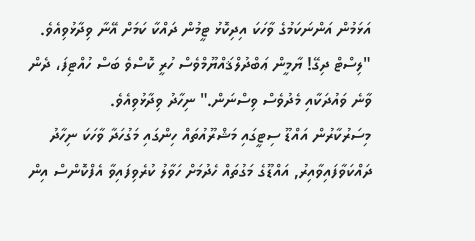އަޅަމުން އަންނަކަމުގެ ވާހަކަ އިދިކޮޅު ޓީމުން ދައްކާ ކަމަށް އޭނާ ވިދާޅުވިއެވެ.
"ލިސްޓް ދިގޭ! ޔާމީން ޢަބްދުލްޤައްޔޫމްވެސް ހުރީ ކޮސްވެ ބަސް ހުއްޓިފަ، ދެން ވާނެ ވައުދަކާއި މެދުވެސް ވިސްނަން." ނިހާދު ވިދާޅުވިއެވެ.
މިސަރުކާރުން އައްޑޫ ސިޓީގައި މަޝްރޫއުތައް ހިންގައި މަގުހަދާ ވާހަކަ ނިހާދު ދައްކަވާފައިވާއިރު, އައްޑޫގެ މަގުތައް ހެދުމަށް ހަވާލު ކުރެވިފައިވާ އެފްކޮންސް އިން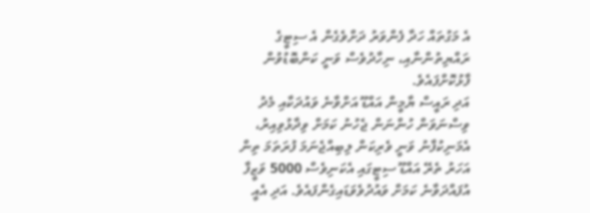އެ މަގުތައް ހަދާ ފެންވަރު ދަށްވެގެން އެ ސިޓީގެ ރައްޔިތުންނާއި، ނިހާދުވެސް ވަނީ ކަންބޮޑުވުން ފާޅުކޮށްފައެވެ.
އަދި ރައީސް ޔާމީން އައްޑޫ އަށްވާނެ ވައުދަކާއި މެދު ވިސްނަވަން ހުންނަން ޖެހުނު ކަމަށް ވިދާޅުވިއިރު، އެމަނިކުފާނު ވަނީ ވެރިކަން ލިބިއްޖެނަމަ ފުރަތަމަ ތިން އަހަރު ތެރޭ އައްޑޫ ސިޓީގައި އެކަނިވެސް 5000 ވަޒީފާ އުފައްދަވާނެ ކަމަށް ވައުދުވެވަޑައިގެންފައެވެ. އަދި އެއީ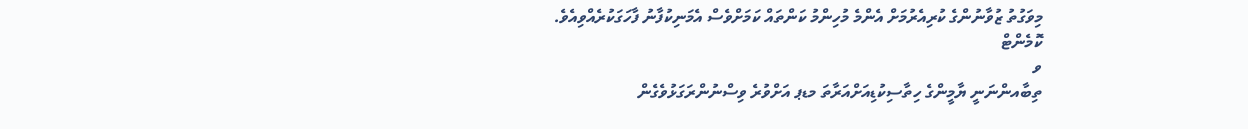މިވަގުތު ޒުވާނުންގެ ކުރިއެރުމަށް އެންމެ މުހިންމު ކަންތައް ކަމަށްވެސް އެމަނިކުފާނު ފާހަގަކުރެއްވިއެވެ.
ކޮމެންޓް
ވ
ތިބާއންނަނީ ޔާމީންގެ ހިތާސިކުޑިއަށްއަރާތަ މޑޕ އަށްވުރެ ވިސްނުންރަގަޅުވެގެން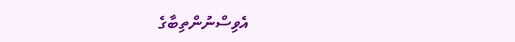އެވިސްނުންތިބާގެ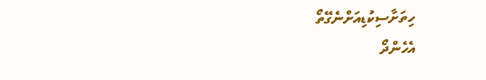ހިތަށާސިކުޑިއަށްނެގޭތޯ
އެހެންދޯ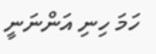ހަމަ ހިނި އަންނަނީ